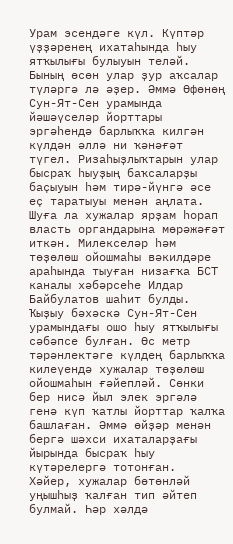Урам эсендәге күл. Күптәр үҙҙәренең ихатаһында һыу ятҡылығы булыуын теләй. Бының өсөн улар ҙур аҡсалар түләргә лә әҙер. Әммә Өфөнөң Сун-Ят-Сен урамында йәшәүселәр йорттары эргәһендә барлыҡҡа килгән күлдән әллә ни ҡәнәғәт түгел. Ризаһыҙлыҡтарын улар бысраҡ һыуҙың баҡсаларҙы баҫыуын һәм тирә-йүнгә әсе еҫ таратыуы менән аңлата. Шуға ла хужалар ярҙам һорап власть органдарына мөрәжәғәт иткән. Милекселәр һәм төҙөлөш ойошмаһы вәкилдәре араһында тыуған низағҡа БСТ каналы хәбәрсеһе Илдар Байбулатов шаһит булды.
Ҡыҙыу бәхәскә Сун-Ят-Сен урамындағы ошо һыу ятҡылығы сәбәпсе булған. Өс метр тәрәнлектәге күлдең барлыҡҡа килеүендә хужалар төҙөлөш ойошмаһын ғәйепләй. Сөнки бер нисә йыл элек эргәлә генә күп ҡатлы йорттар ҡалҡа башлаған. Әммә өйҙәр менән бергә шәхси ихаталарҙағы йырында бысраҡ һыу күтәрелергә тотонған.
Хәйер, хужалар бөтөнләй уңышһыҙ ҡалған тип әйтеп булмай. Һәр хәлдә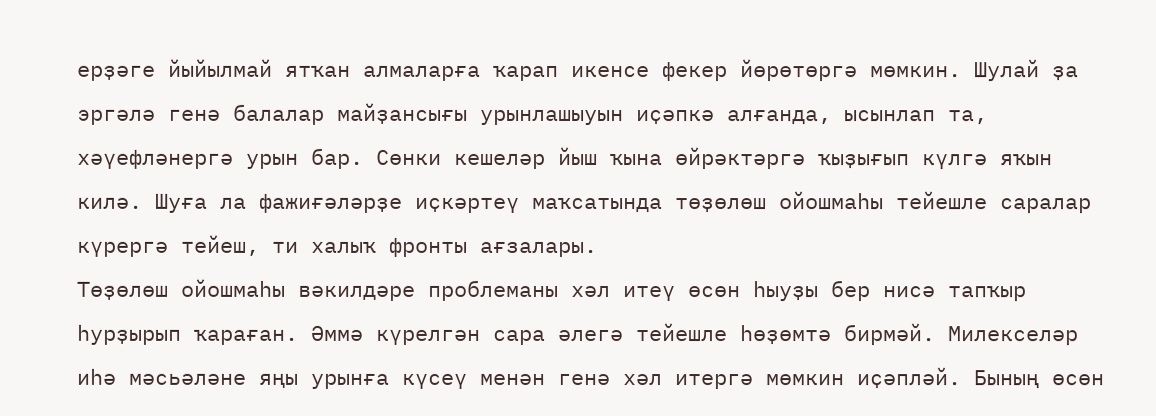ерҙәге йыйылмай ятҡан алмаларға ҡарап икенсе фекер йөрөтөргә мөмкин. Шулай ҙа эргәлә генә балалар майҙансығы урынлашыуын иҫәпкә алғанда, ысынлап та, хәүефләнергә урын бар. Сөнки кешеләр йыш ҡына өйрәктәргә ҡыҙығып күлгә яҡын килә. Шуға ла фажиғәләрҙе иҫкәртеү маҡсатында төҙөлөш ойошмаһы тейешле саралар күрергә тейеш, ти халыҡ фронты ағзалары.
Төҙөлөш ойошмаһы вәкилдәре проблеманы хәл итеү өсөн һыуҙы бер нисә тапҡыр һурҙырып ҡараған. Әммә күрелгән сара әлегә тейешле һөҙөмтә бирмәй. Милекселәр иһә мәсьәләне яңы урынға күсеү менән генә хәл итергә мөмкин иҫәпләй. Бының өсөн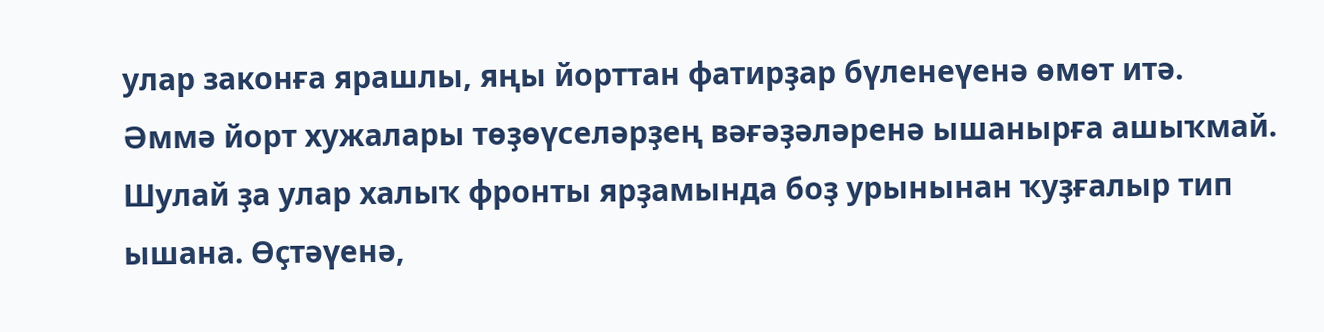улар законға ярашлы, яңы йорттан фатирҙар бүленеүенә өмөт итә.
Әммә йорт хужалары төҙөүселәрҙең вәғәҙәләренә ышанырға ашыҡмай. Шулай ҙа улар халыҡ фронты ярҙамында боҙ урынынан ҡуҙғалыр тип ышана. Өҫтәүенә,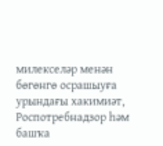милекселәр менән бөгөнгө осрашыуға урындағы хакимиәт, Роспотребнадзор һәм башҡа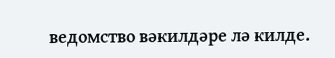ведомство вәкилдәре лә килде.